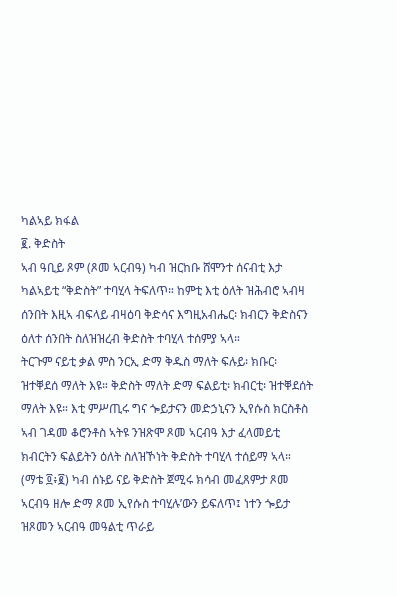ካልኣይ ክፋል
፪. ቅድስት
ኣብ ዓቢይ ጾም (ጾመ ኣርብዓ) ካብ ዝርከቡ ሸሞንተ ሰናብቲ እታ ካልኣይቲ “ቅድስት” ተባሂላ ትፍለጥ። ከምቲ እቲ ዕለት ዝሕብሮ ኣብዛ ሰንበት እዚኣ ብፍላይ ብዛዕባ ቅድሳና እግዚአብሔር፡ ክብርን ቅድስናን ዕለተ ሰንበት ስለዝዝረብ ቅድስት ተባሂላ ተሰምያ ኣላ።
ትርጉም ናይቲ ቃል ምስ ንርኢ ድማ ቅዱስ ማለት ፍሉይ፡ ክቡር፡ ዝተቐደሰ ማለት እዩ። ቅድስት ማለት ድማ ፍልይቲ፡ ክብርቲ፡ ዝተቐደሰት ማለት እዩ። እቲ ምሥጢሩ ግና ጐይታናን መድኃኒናን ኢየሱስ ክርስቶስ ኣብ ገዳመ ቆሮንቶስ ኣትዩ ንዝጽሞ ጾመ ኣርብዓ እታ ፈላመይቲ ክብርትን ፍልይትን ዕለት ስለዝኾነት ቅድስት ተባሂላ ተሰይማ ኣላ። (ማቴ ፬፥፪) ካብ ሰኑይ ናይ ቅድስት ጀሚሩ ክሳብ መፈጸምታ ጾመ ኣርብዓ ዘሎ ድማ ጾመ ኢየሱስ ተባሂሉ’ውን ይፍለጥ፤ ነተን ጐይታ ዝጾመን ኣርብዓ መዓልቲ ጥራይ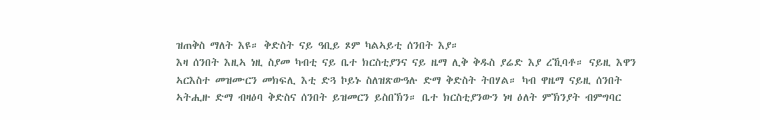ዝጠቅስ ማለት እዩ። ቅድስት ናይ ዓቢይ ጾም ካልኣይቲ ሰንበት እያ።
እዛ ሰንበት እዚኣ ነዚ ስያመ ካብቲ ናይ ቤተ ክርስቲያንና ናይ ዜማ ሊቅ ቅዱስ ያሬድ እያ ረኺባቶ። ናይዚ እዋን ኣርእስተ መዝሙርን መክፍሊ እቲ ድጓ ኮይኑ ስለዝጽውዓሉ ድማ ቅድስት ትበሃል። ካብ ዋዜማ ናይዚ ሰንበት ኣትሒዙ ድማ ብዛዕባ ቅድስና ሰንበት ይዝመርን ይስበኽን። ቤተ ክርስቲያንውን ነዛ ዕለት ምኽንያት ብምግባር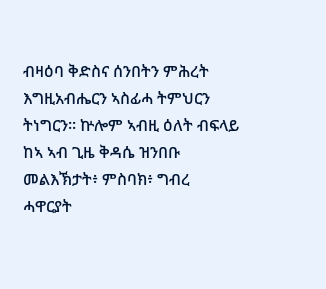ብዛዕባ ቅድስና ሰንበትን ምሕረት እግዚአብሔርን ኣስፊሓ ትምህርን ትነግርን። ኵሎም ኣብዚ ዕለት ብፍላይ ከኣ ኣብ ጊዜ ቅዳሴ ዝንበቡ መልእኽታት፥ ምስባክ፥ ግብረ ሓዋርያት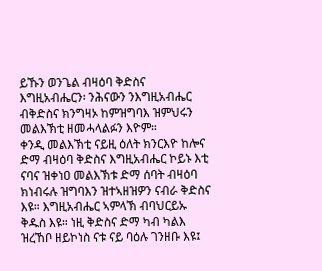ይኹን ወንጌል ብዛዕባ ቅድስና እግዚአብሔርን፡ ንሕናውን ንእግዚአብሔር ብቅድስና ክንግዛኦ ከምዝግባእ ዝምህሩን መልእኽቲ ዘመሓላልፉን እዮም።
ቀንዲ መልእኽቲ ናይዚ ዕለት ክንርእዮ ከሎና ድማ ብዛዕባ ቅድስና እግዚአብሔር ኮይኑ እቲ ናባና ዝቀነዐ መልእኽቱ ድማ ሰባት ብዛዕባ ክነብሩሉ ዝግባእን ዝተኣዘዝዎን ናብራ ቅድስና እዩ። እግዚአብሔር ኣምላኽ ብባህርይኡ ቅዱስ እዩ። ነዚ ቅድስና ድማ ካብ ካልእ ዝረኸቦ ዘይኮነስ ናቱ ናይ ባዕሉ ገንዘቡ እዩ፤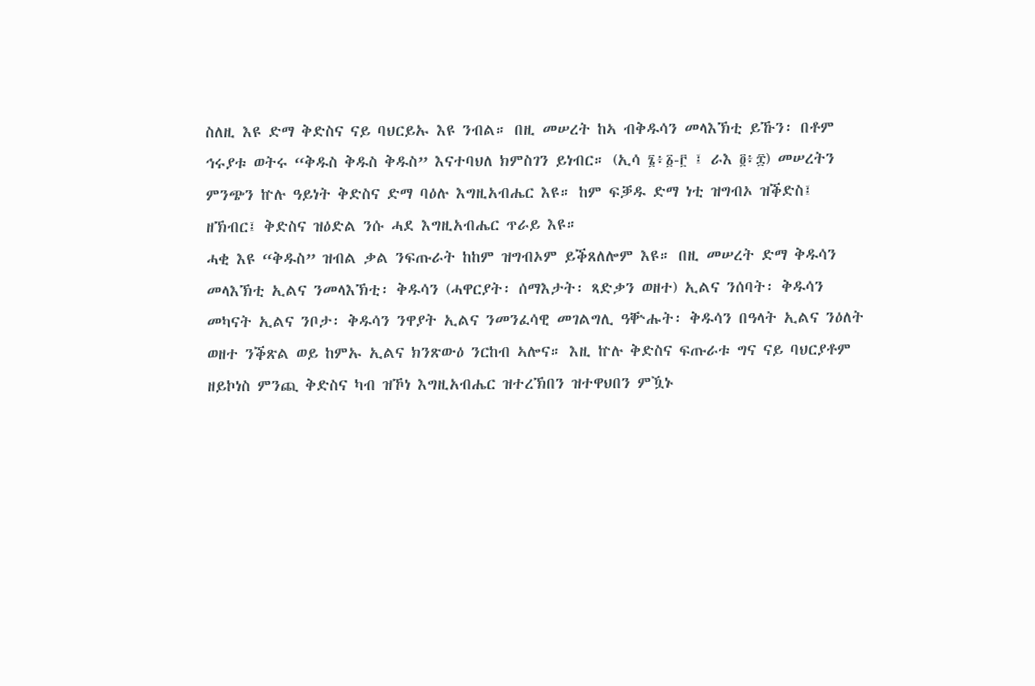ስለዚ እዩ ድማ ቅድስና ናይ ባህርይኡ እዩ ንብል። በዚ መሠረት ከኣ ብቅዱሳን መላእኽቲ ይኹን፡ በቶም ኅሩያቱ ወትሩ “ቅዱስ ቅዱስ ቅዱስ” እናተባህለ ክምስገን ይነብር። (ኢሳ ፮፥፩-፫ ፤ ራእ ፬፥፰) መሠረትን ምንጭን ኵሉ ዓይነት ቅድስና ድማ ባዕሉ እግዚአብሔር እዩ። ከም ፍቓዱ ድማ ነቲ ዝግብኦ ዝቕድስ፤ ዘኽብር፤ ቅድስና ዝዕድል ንሱ ሓደ እግዚአብሔር ጥራይ እዩ።
ሓቂ እዩ “ቅዱስ” ዝብል ቃል ንፍጡራት ከከም ዝግብኦም ይቕጸለሎም እዩ። በዚ መሠረት ድማ ቅዱሳን መላእኽቲ ኢልና ንመላእኽቲ፡ ቅዱሳን (ሓዋርያት፡ ሰማእታት፡ ጻድቃን ወዘተ) ኢልና ንሰባት፡ ቅዱሳን መካናት ኢልና ንቦታ፡ ቅዱሳን ንዋያት ኢልና ንመንፈሳዊ መገልግሊ ዓቝሑት፡ ቅዱሳን በዓላት ኢልና ንዕለት ወዘተ ንቕጽል ወይ ከምኡ ኢልና ክንጽውዕ ንርከብ ኣሎና። እዚ ኵሉ ቅድስና ፍጡራቱ ግና ናይ ባህርያቶም ዘይኮነስ ምንጪ ቅድስና ካብ ዝኾነ እግዚአብሔር ዝተረኽበን ዝተዋህበን ምዃኑ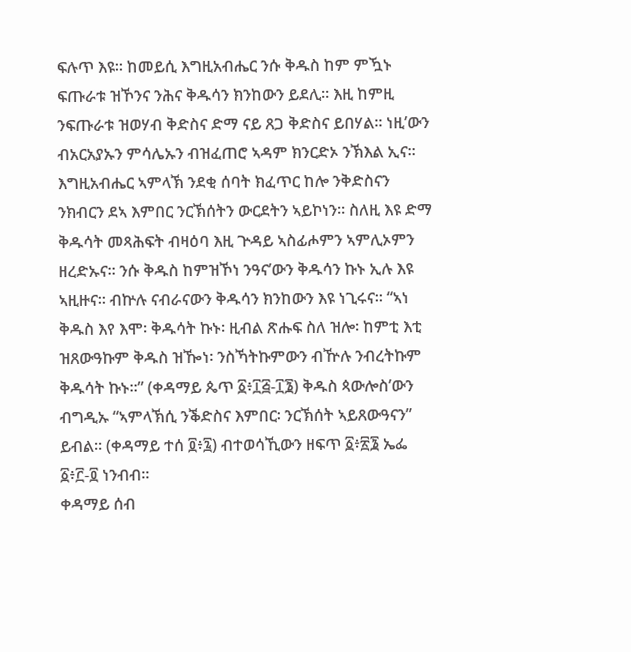ፍሉጥ እዩ። ከመይሲ እግዚአብሔር ንሱ ቅዱስ ከም ምዃኑ ፍጡራቱ ዝኾንና ንሕና ቅዱሳን ክንከውን ይደሊ። እዚ ከምዚ ንፍጡራቱ ዝወሃብ ቅድስና ድማ ናይ ጸጋ ቅድስና ይበሃል። ነዚ’ውን ብአርአያኡን ምሳሌኡን ብዝፈጠሮ ኣዳም ክንርድኦ ንኽእል ኢና። እግዚአብሔር ኣምላኽ ንደቂ ሰባት ክፈጥር ከሎ ንቅድስናን ንክብርን ደኣ እምበር ንርኽሰትን ውርደትን ኣይኮነን። ስለዚ እዩ ድማ ቅዱሳት መጻሕፍት ብዛዕባ እዚ ጕዳይ ኣስፊሖምን ኣምሊኦምን ዘረድኡና። ንሱ ቅዱስ ከምዝኾነ ንዓና’ውን ቅዱሳን ኩኑ ኢሉ እዩ ኣዚዙና። ብኵሉ ናብራናውን ቅዱሳን ክንከውን እዩ ነጊሩና። “ኣነ ቅዱስ እየ እሞ፡ ቅዱሳት ኩኑ፡ ዚብል ጽሑፍ ስለ ዝሎ፡ ከምቲ እቲ ዝጸውዓኩም ቅዱስ ዝዀነ፡ ንስኻትኩምውን ብዅሉ ንብረትኩም ቅዱሳት ኩኑ።” (ቀዳማይ ጴጥ ፩፥፲፭-፲፮) ቅዱስ ጳውሎስ’ውን ብግዲኡ “ኣምላኽሲ ንቕድስና እምበር፡ ንርኽሰት ኣይጸውዓናን” ይብል። (ቀዳማይ ተሰ ፬፥፯) ብተወሳኺውን ዘፍጥ ፩፥፳፮ ኤፌ ፩፥፫-፬ ነንብብ።
ቀዳማይ ሰብ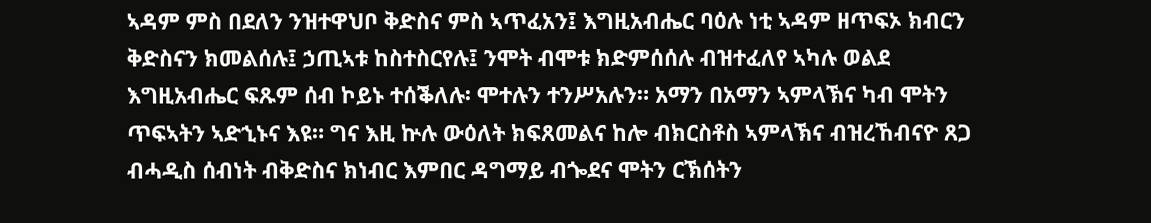ኣዳም ምስ በደለን ንዝተዋህቦ ቅድስና ምስ ኣጥፈአን፤ እግዚአብሔር ባዕሉ ነቲ ኣዳም ዘጥፍኦ ክብርን ቅድስናን ክመልሰሉ፤ ኃጢኣቱ ከስተስርየሉ፤ ንሞት ብሞቱ ክድምሰሰሉ ብዝተፈለየ ኣካሉ ወልደ እግዚአብሔር ፍጹም ሰብ ኮይኑ ተሰቕለሉ፡ ሞተሉን ተንሥአሉን። አማን በአማን ኣምላኽና ካብ ሞትን ጥፍኣትን ኣድኂኑና እዩ። ግና እዚ ኵሉ ውዕለት ክፍጸመልና ከሎ ብክርስቶስ ኣምላኽና ብዝረኸብናዮ ጸጋ ብሓዲስ ሰብነት ብቅድስና ክነብር እምበር ዳግማይ ብጐደና ሞትን ርኽሰትን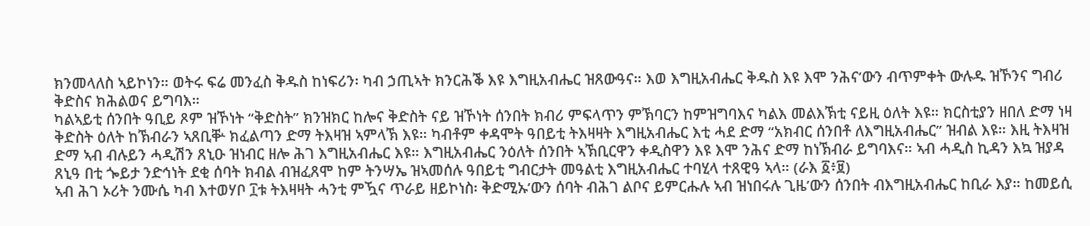ክንመላለስ ኣይኮነን። ወትሩ ፍሬ መንፈስ ቅዱስ ከነፍሪን፡ ካብ ኃጢኣት ክንርሕቕ እዩ እግዚአብሔር ዝጸውዓና። እወ እግዚአብሔር ቅዱስ እዩ እሞ ንሕና’ውን ብጥምቀት ውሉዱ ዝኾንና ግብሪ ቅድስና ክሕልወና ይግባእ።
ካልኣይቲ ሰንበት ዓቢይ ጾም ዝኾነት “ቅድስት” ክንዝክር ከሎና ቅድስት ናይ ዝኾነት ሰንበት ክብሪ ምፍላጥን ምኽባርን ከምዝግባእና ካልእ መልእኽቲ ናይዚ ዕለት እዩ። ክርስቲያን ዘበለ ድማ ነዛ ቅድስት ዕለት ከኽብራን ኣጸቢቝ ክፈልጣን ድማ ትእዛዝ ኣምላኽ እዩ። ካብቶም ቀዳሞት ዓበይቲ ትእዛዛት እግዚአብሔር እቲ ሓደ ድማ “አክብር ሰንበቶ ለእግዚአብሔር” ዝብል እዩ። እዚ ትእዛዝ ድማ ኣብ ብሉይን ሓዲሽን ጸኒዑ ዝነብር ዘሎ ሕገ እግዚአብሔር እዩ። እግዚአብሔር ንዕለት ሰንበት ኣኽቢርዋን ቀዲስዋን እዩ እሞ ንሕና ድማ ከነኽብራ ይግባእና። ኣብ ሓዲስ ኪዳን እኳ ዝያዳ ጸኒዓ በቲ ጐይታ ንድኅነት ደቂ ሰባት ክብል ብዝፈጸሞ ከም ትንሣኤ ዝኣመሰሉ ዓበይቲ ግብርታት መዓልቲ እግዚአብሔር ተባሂላ ተጸዊዓ ኣላ። (ራእ ፩፥፱)
ኣብ ሕገ ኦሪት ንሙሴ ካብ እተወሃቦ ፲ቱ ትእዛዛት ሓንቲ ምዃና ጥራይ ዘይኮነስ፡ ቅድሚኡ’ውን ሰባት ብሕገ ልቦና ይምርሑሉ ኣብ ዝነበሩሉ ጊዜ’ውን ሰንበት ብእግዚአብሔር ከቢራ እያ። ከመይሲ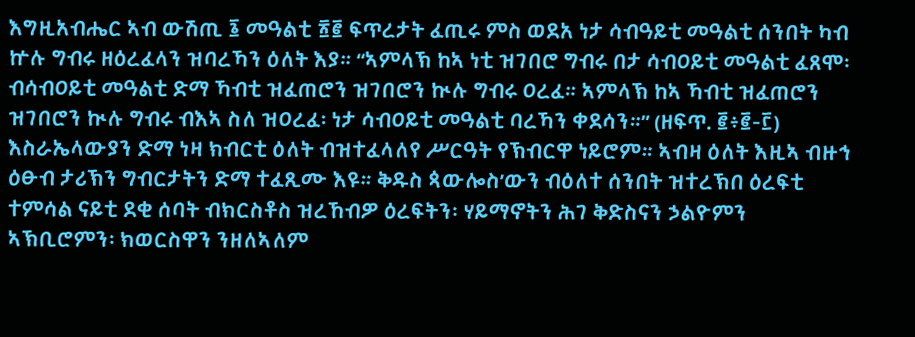እግዚአብሔር ኣብ ውሽጢ ፮ መዓልቲ ፳፪ ፍጥረታት ፈጢሩ ምስ ወደአ ነታ ሳብዓይቲ መዓልቲ ሰንበት ካብ ኵሉ ግብሩ ዘዕረፈላን ዝባረኻን ዕለት እያ። “ኣምላኽ ከኣ ነቲ ዝገበሮ ግብሩ በታ ሳብዐይቲ መዓልቲ ፈጸሞ፡ ብሳብዐይቲ መዓልቲ ድማ ኻብቲ ዝፈጠሮን ዝገበሮን ኲሉ ግብሩ ዐረፈ። ኣምላኽ ከኣ ኻብቲ ዝፈጠሮን ዝገበሮን ኲሉ ግብሩ ብእኣ ስለ ዝዐረፈ፡ ነታ ሳብዐይቲ መዓልቲ ባረኻን ቀደሳን።” (ዘፍጥ. ፪፥፪-፫) እስራኤላውያን ድማ ነዛ ክብርቲ ዕለት ብዝተፈላለየ ሥርዓት የኽብርዋ ነይሮም። ኣብዛ ዕለት እዚኣ ብዙኅ ዕፁብ ታሪኽን ግብርታትን ድማ ተፈጺሙ እዩ። ቅዱስ ጳውሎስ’ውን ብዕለተ ሰንበት ዝተረኽበ ዕረፍቲ ተምሳል ናይቲ ደቂ ሰባት ብክርስቶስ ዝረኸብዎ ዕረፍትን፡ ሃይማኖትን ሕገ ቅድስናን ኃልዮምን ኣኽቢሮምን፡ ክወርስዋን ንዘለኣለም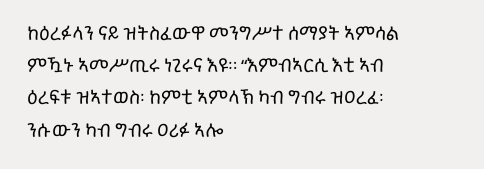ከዕረፉላን ናይ ዝትስፈውዋ መንግሥተ ሰማያት ኣምሳል ምዃኑ ኣመሥጢሩ ነጊሩና እዩ። “እምብኣርሲ እቲ ኣብ ዕረፍቱ ዝኣተወስ፡ ከምቲ ኣምላኽ ካብ ግብሩ ዝዐረፈ፡ ንሱውን ካብ ግብሩ ዐሪፉ ኣሎ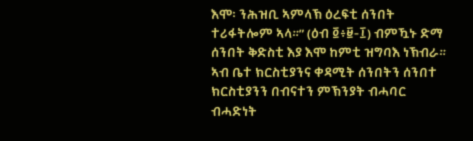እሞ፡ ንሕዝቢ ኣምላኽ ዕረፍቲ ሰንበት ተሪፋትሎም ኣላ።” (ዕብ ፬፥፱-፲) ብምዃኑ ድማ ሰንበት ቅድስቲ እያ እሞ ከምቲ ዝግባእ ነኽብራ።
ኣብ ቤተ ክርስቲያንና ቀዳሚት ሰንበትን ሰንበተ ክርስቲያንን በብናተን ምኽንያት ብሓባር ብሓድነት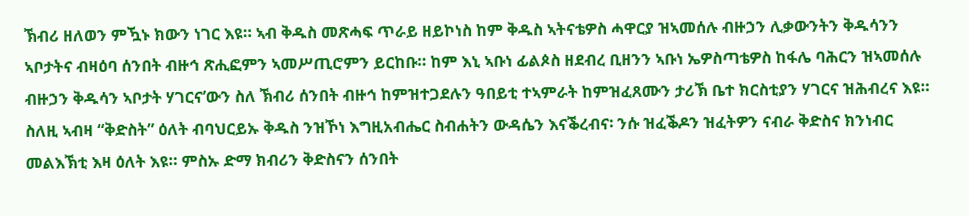ኽብሪ ዘለወን ምዃኑ ክውን ነገር እዩ። ኣብ ቅዱስ መጽሓፍ ጥራይ ዘይኮነስ ከም ቅዱስ ኣትናቴዎስ ሓዋርያ ዝኣመሰሉ ብዙኃን ሊቃውንትን ቅዱሳንን ኣቦታትና ብዛዕባ ሰንበት ብዙኅ ጽሒፎምን ኣመሥጢሮምን ይርከቡ። ከም እኒ ኣቡነ ፊልጶስ ዘደብረ ቢዘንን ኣቡነ ኤዎስጣቴዎስ ከፋሌ ባሕርን ዝኣመሰሉ ብዙኃን ቅዱሳን ኣቦታት ሃገርና’ውን ስለ ኽብሪ ሰንበት ብዙኅ ከምዝተጋደሉን ዓበይቲ ተኣምራት ከምዝፈጸሙን ታሪኽ ቤተ ክርስቲያን ሃገርና ዝሕብረና እዩ።
ስለዚ ኣብዛ “ቅድስት” ዕለት ብባህርይኡ ቅዱስ ንዝኾነ እግዚአብሔር ስብሐትን ውዳሴን እናቕረብና፡ ንሱ ዝፈቕዶን ዝፈትዎን ናብራ ቅድስና ክንነብር መልእኽቲ እዛ ዕለት እዩ። ምስኡ ድማ ክብሪን ቅድስናን ሰንበት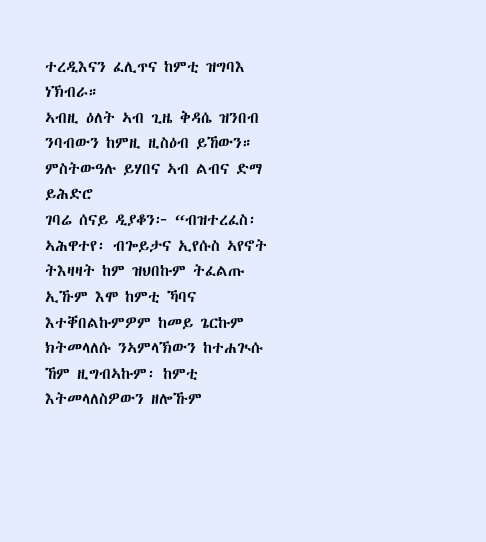ተረዲእናን ፈሊጥና ከምቲ ዝግባእ ነኽብራ።
ኣብዚ ዕለት ኣብ ጊዜ ቅዳሴ ዝንበብ ንባብውን ከምዚ ዚስዕብ ይኸውን። ምስትውዓሉ ይሃበና ኣብ ልብና ድማ ይሕድሮ
ገባሬ ሰናይ ዲያቆን፦ “ብዝተረፈስ፡ ኣሕዋተየ፡ ብጐይታና ኢየሱስ ኣየኖት ትእዛዛት ከም ዝህበኩም ትፈልጡ ኢኹም እሞ ከምቲ ኻባና እተቐበልኩምዎም ከመይ ጌርኩም ክትመላለሱ ንኣምላኽውን ከተሐጒሱ ኸም ዚግብኣኩም፡ ከምቲ እትመላለስዎውን ዘሎኹም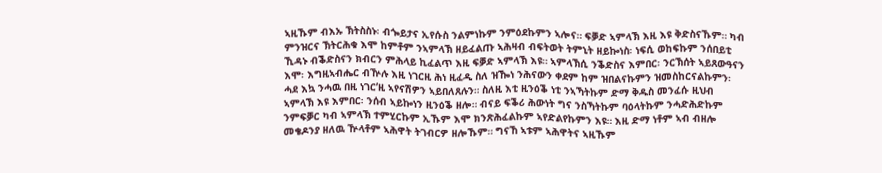ኣዚኹም ብእኡ ኽትስስኑ፡ ብጐይታና ኢየሱስ ንልምነኩም ንምዕደኩምን ኣሎና። ፍቓድ ኣምላኽ እዚ እዩ ቅድስናኹም። ካብ ምንዝርና ኽትርሕቁ እሞ ከምቶም ንኣምላኽ ዘይፈልጡ ኣሕዛብ ብፍትወት ትምኒት ዘይኰነስ፡ ነፍሲ ወከፍኩም ንሰበይቲ ኺዳኑ ብቕድስናን ክብርን ምሕላይ ኪፈልጥ እዚ ፍቓድ ኣምላኽ እዩ። ኣምላኽሲ ንቕድስና እምበር፡ ንርኽሰት ኣይጸውዓናን እሞ፡ እግዚኣብሔር ብዅሉ እዚ ነገርዚ ሕነ ዚፈዲ ስለ ዝዀነ ንሕናውን ቀደም ከም ዝበልናኩምን ዝመስከርናልኩምን፡ ሓደ እኳ ንሓዉ በዚ ነገር’ዚ ኣየናሽዎን ኣይበለጸሉን። ስለዚ እቲ ዚንዕቕ ነቲ ንኣኻትኩም ድማ ቅዱስ መንፈሱ ዚህብ ኣምላኽ እዩ እምበር፡ ንሰብ ኣይኰነን ዚንዕቕ ዘሎ። ብናይ ፍቕሪ ሕውነት ግና ንስኻትኩም ባዕላትኩም ንሓድሕድኩም ንምፍቓር ካብ ኣምላኽ ተምሂርኩም ኢኹም እሞ ክንጽሕፈልኩም ኣየድልየኩምን እዩ። እዚ ድማ ነቶም ኣብ ብዘሎ መቄዶንያ ዘለዉ ዅላቶም ኣሕዋት ትገብርዎ ዘሎኹም። ግናኸ ኣቱም ኣሕዋትና ኣዚኹም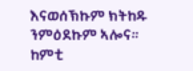እናወሰኽኩም ክትከዱ ንምዕደኩም ኣሎና። ከምቲ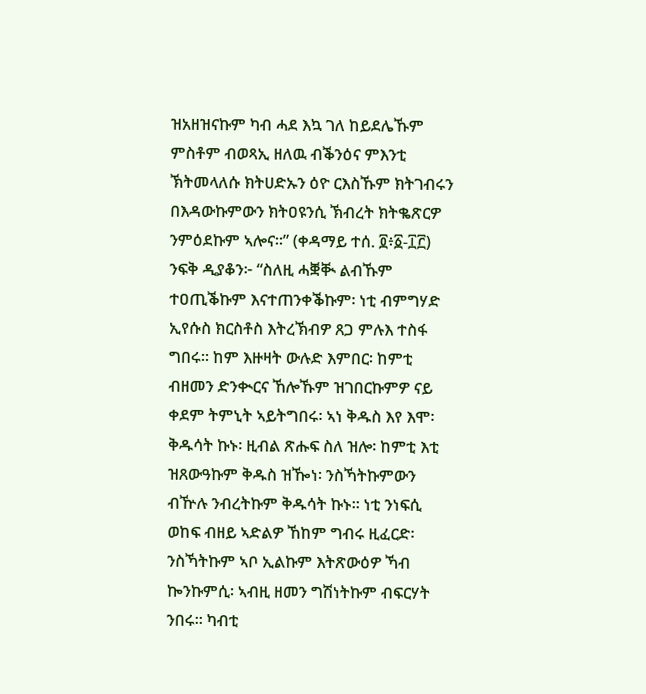ዝአዘዝናኩም ካብ ሓደ እኳ ገለ ከይደሌኹም ምስቶም ብወጻኢ ዘለዉ ብቕንዕና ምእንቲ ኽትመላለሱ ክትሀድኡን ዕዮ ርእስኹም ክትገብሩን በእዳውኩምውን ክትዐዩንሲ ኽብረት ክትቈጽርዎ ንምዕደኩም ኣሎና።” (ቀዳማይ ተሰ. ፬፥፩-፲፫)
ንፍቅ ዲያቆን፦ “ስለዚ ሓቛቚ ልብኹም ተዐጢቕኩም እናተጠንቀቕኩም፡ ነቲ ብምግሃድ ኢየሱስ ክርስቶስ እትረኽብዎ ጸጋ ምሉእ ተስፋ ግበሩ። ከም እዙዛት ውሉድ እምበር፡ ከምቲ ብዘመን ድንቊርና ኸሎኹም ዝገበርኩምዎ ናይ ቀደም ትምኒት ኣይትግበሩ፡ ኣነ ቅዱስ እየ እሞ፡ ቅዱሳት ኩኑ፡ ዚብል ጽሑፍ ስለ ዝሎ፡ ከምቲ እቲ ዝጸውዓኩም ቅዱስ ዝዀነ፡ ንስኻትኩምውን ብዅሉ ንብረትኩም ቅዱሳት ኩኑ። ነቲ ንነፍሲ ወከፍ ብዘይ ኣድልዎ ኸከም ግብሩ ዚፈርድ፡ ንስኻትኩም ኣቦ ኢልኩም እትጽውዕዎ ኻብ ኰንኩምሲ፡ ኣብዚ ዘመን ግሽነትኩም ብፍርሃት ንበሩ። ካብቲ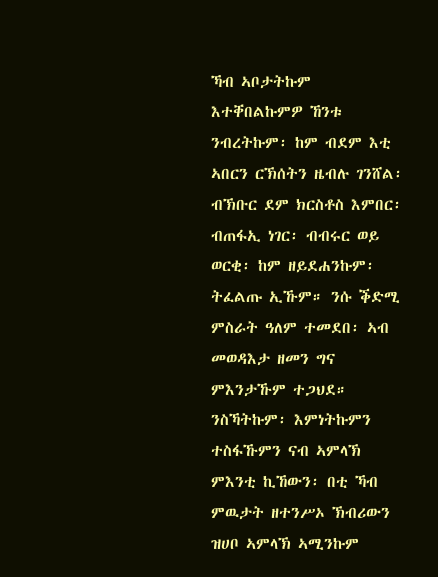ኻብ ኣቦታትኩም እተቐበልኩምዎ ኸንቱ ንብረትኩም፡ ከም ብደም እቲ ኣበርን ርኽሰትን ዜብሉ ገንሸል፡ ብኽቡር ደም ክርስቶስ እምበር፡ ብጠፋኢ ነገር፡ ብብሩር ወይ ወርቂ፡ ከም ዘይደሐንኩም፡ ትፈልጡ ኢኹም። ንሱ ቕድሚ ምስራት ዓለም ተመደበ፡ ኣብ መወዳእታ ዘመን ግና ምእንታኹም ተጋህደ። ንስኻትኩም፡ እምነትኩምን ተስፋኹምን ናብ ኣምላኽ ምእንቲ ኪኸውን፡ በቲ ኻብ ምዉታት ዘተንሥኦ ኽብሪውን ዝሀቦ ኣምላኽ ኣሚንኩም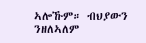ኣሎኹም። ብህያውን ንዘለኣለም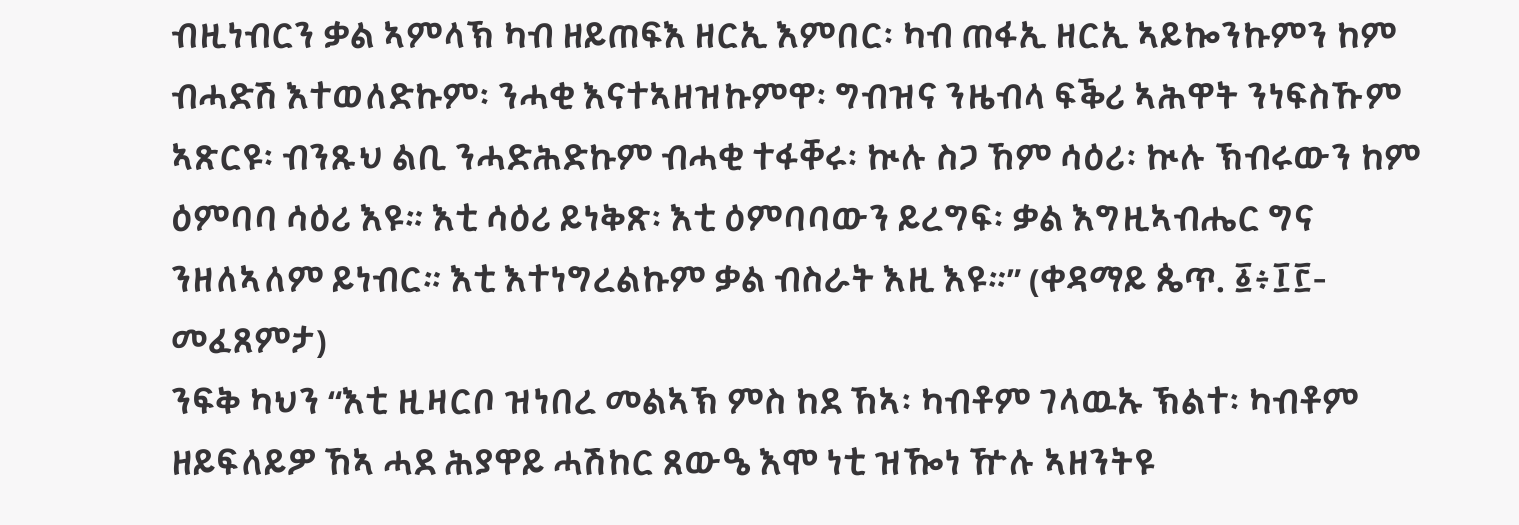ብዚነብርን ቃል ኣምላኽ ካብ ዘይጠፍእ ዘርኢ እምበር፡ ካብ ጠፋኢ ዘርኢ ኣይኰንኩምን ከም ብሓድሽ እተወለድኩም፡ ንሓቂ እናተኣዘዝኩምዋ፡ ግብዝና ንዜብላ ፍቕሪ ኣሕዋት ንነፍስኹም ኣጽርዩ፡ ብንጹህ ልቢ ንሓድሕድኩም ብሓቂ ተፋቐሩ፡ ኲሉ ስጋ ኸም ሳዕሪ፡ ኲሉ ኽብሩውን ከም ዕምባባ ሳዕሪ እዩ። እቲ ሳዕሪ ይነቅጽ፡ እቲ ዕምባባውን ይረግፍ፡ ቃል እግዚኣብሔር ግና ንዘለኣለም ይነብር። እቲ እተነግረልኩም ቃል ብስራት እዚ እዩ።” (ቀዳማይ ጴጥ. ፩፥፲፫-መፈጸምታ)
ንፍቅ ካህን “እቲ ዚዛርቦ ዝነበረ መልኣኽ ምስ ከደ ኸኣ፡ ካብቶም ገላዉኡ ኽልተ፡ ካብቶም ዘይፍለይዎ ኸኣ ሓደ ሕያዋይ ሓሽከር ጸውዔ እሞ ነቲ ዝዀነ ዅሉ ኣዘንትዩ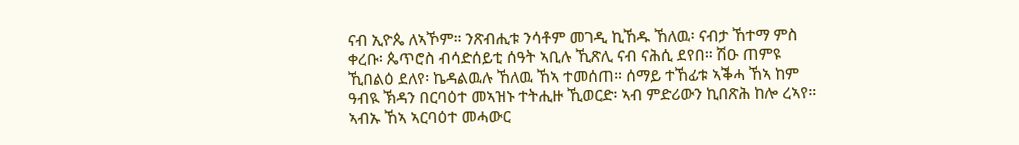ናብ ኢዮጴ ለኣኾም። ንጽብሒቱ ንሳቶም መገዲ ኪኸዱ ኸለዉ፡ ናብታ ኸተማ ምስ ቀረቡ፡ ጴጥሮስ ብሳድሰይቲ ሰዓት ኣቢሉ ኺጽሊ ናብ ናሕሲ ደየበ። ሽዑ ጠምዩ ኺበልዕ ደለየ፡ ኬዳልዉሉ ኸለዉ ኸኣ ተመሰጠ። ሰማይ ተኸፊቱ ኣቕሓ ኸኣ ከም ዓብዪ ኽዳን በርባዕተ መኣዝኑ ተትሒዙ ኺወርድ፡ ኣብ ምድሪውን ኪበጽሕ ከሎ ረኣየ። ኣብኡ ኸኣ ኣርባዕተ መሓውር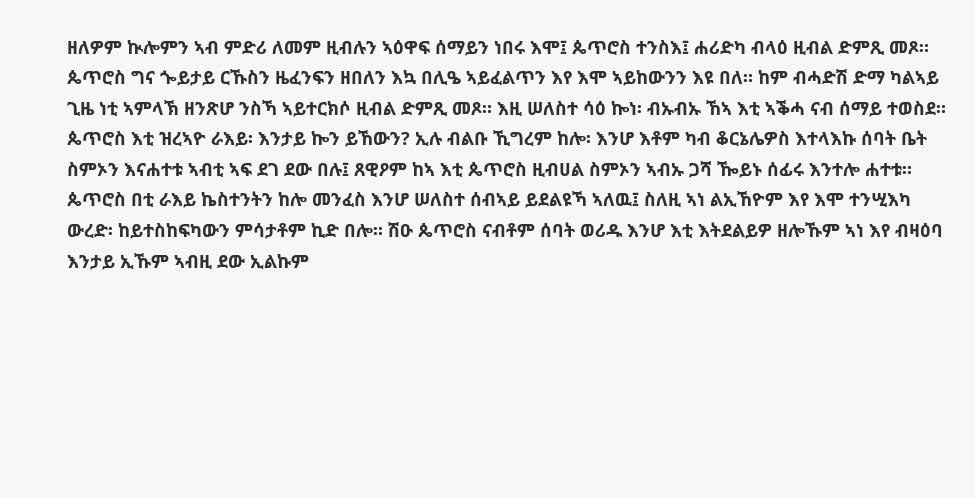ዘለዎም ኲሎምን ኣብ ምድሪ ለመም ዚብሉን ኣዕዋፍ ሰማይን ነበሩ እሞ፤ ጴጥሮስ ተንስእ፤ ሐሪድካ ብላዕ ዚብል ድምጺ መጾ። ጴጥሮስ ግና ጐይታይ ርኹስን ዜፈንፍን ዘበለን እኳ በሊዔ ኣይፈልጥን እየ እሞ ኣይከውንን እዩ በለ። ከም ብሓድሽ ድማ ካልኣይ ጊዜ ነቲ ኣምላኽ ዘንጽሆ ንስኻ ኣይተርክሶ ዚብል ድምጺ መጾ። እዚ ሠለስተ ሳዕ ኰነ፡ ብኡብኡ ኸኣ እቲ ኣቕሓ ናብ ሰማይ ተወስደ። ጴጥሮስ እቲ ዝረኣዮ ራእይ፡ እንታይ ኰን ይኸውን? ኢሉ ብልቡ ኺግረም ከሎ፡ እንሆ እቶም ካብ ቆርኔሌዎስ እተላእኩ ሰባት ቤት ስምኦን እናሐተቱ ኣብቲ ኣፍ ደገ ደው በሉ፤ ጸዊዖም ከኣ እቲ ጴጥሮስ ዚብሀል ስምኦን ኣብኡ ጋሻ ዀይኑ ሰፊሩ እንተሎ ሐተቱ። ጴጥሮስ በቲ ራእይ ኬስተንትን ከሎ መንፈስ እንሆ ሠለስተ ሰብኣይ ይደልዩኻ ኣለዉ፤ ስለዚ ኣነ ልኢኸዮም እየ እሞ ተንሢእካ ውረድ፡ ከይተስከፍካውን ምሳታቶም ኪድ በሎ። ሽዑ ጴጥሮስ ናብቶም ሰባት ወሪዱ እንሆ እቲ እትደልይዎ ዘሎኹም ኣነ እየ ብዛዕባ እንታይ ኢኹም ኣብዚ ደው ኢልኩም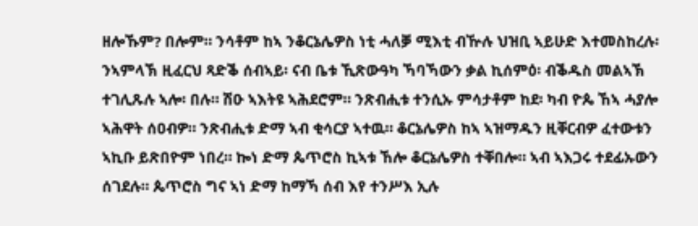ዘሎኹም? በሎም። ንሳቶም ከኣ ንቆርኔሌዎስ ነቲ ሓለቓ ሚእቲ ብዅሉ ህዝቢ ኣይሁድ እተመስከረሉ፡ ንኣምላኽ ዚፈርህ ጻድቕ ሰብኣይ፡ ናብ ቤቱ ኺጽውዓካ ኻባኻውን ቃል ኪሰምዕ፡ ብቕዱስ መልኣኽ ተገሊጹሉ ኣሎ፡ በሉ። ሽዑ ኣእትዩ ኣሕደሮም። ንጽብሒቱ ተንሲኡ ምሳታቶም ከደ፡ ካብ ዮጴ ኸኣ ሓያሎ ኣሕዋት ሰዐብዎ። ንጽብሒቱ ድማ ኣብ ቂሳርያ ኣተዉ። ቆርኔሌዎስ ከኣ ኣዝማዱን ዚቐርብዎ ፈተውቱን ኣኪቡ ይጽበዮም ነበረ። ኰነ ድማ ጴጥሮስ ኪኣቱ ኸሎ ቆርኔሌዎስ ተቐበሎ። ኣብ ኣእጋሩ ተደፊኡውን ሰገደሉ። ጴጥሮስ ግና ኣነ ድማ ከማኻ ሰብ እየ ተንሥእ ኢሉ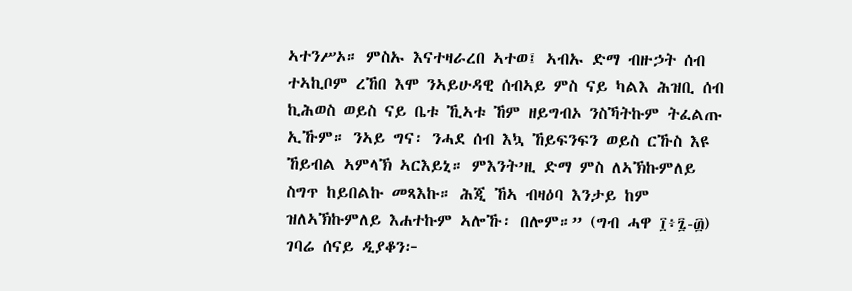ኣተንሥኦ። ምስኡ እናተዛራረበ ኣተወ፤ ኣብኡ ድማ ብዙኃት ሰብ ተኣኪቦም ረኸበ እሞ ንኣይሁዳዊ ሰብኣይ ምስ ናይ ካልእ ሕዝቢ ሰብ ኪሕወስ ወይስ ናይ ቤቱ ኺኣቱ ኸም ዘይግብኦ ንስኻትኩም ትፈልጡ ኢኹም። ንኣይ ግና፡ ንሓደ ሰብ እኳ ኸይፍንፍን ወይስ ርኹስ እዩ ኸይብል ኣምላኽ ኣርእይኒ። ምእንት’ዚ ድማ ምስ ለኣኽኩምለይ ስግጥ ከይበልኩ መጻእኩ። ሕጂ ኸኣ ብዛዕባ እንታይ ከም ዝለኣኽኩምለይ እሐተኩም ኣሎኹ፡ በሎም።” (ግብ ሓዋ ፲፥፯-፴)
ገባሬ ሰናይ ዲያቆን፦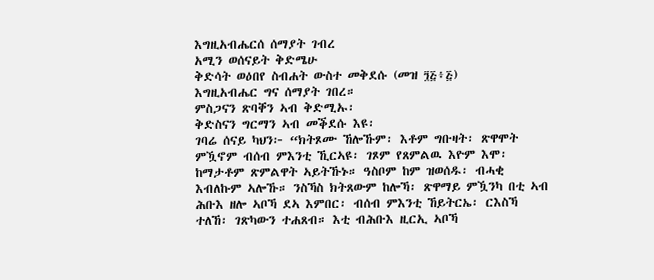እግዚአብሔርሰ ሰማያት ገብረ
አሚን ወሰናይት ቅድሜሁ
ቅድሳት ወዕበየ ስብሐት ውስተ መቅደሱ (መዝ ፺፭፥፭)
እግዚአብሔር ግና ሰማያት ገበረ።
ምስጋናን ጽባቐን ኣብ ቅድሚኡ፡
ቅድስናን ግርማን ኣብ መቕደሱ እዩ፡
ገባሬ ሰናይ ካህን፦ “ክትጾሙ ኸሎኹም፡ እቶም ግቡዛት፡ ጽዋሞት ምዃኖም ብሰብ ምእንቲ ኺርኣዩ፡ ገጾም የጸምልዉ እዮም እሞ፡ ከማታቶም ጽምልዋት ኣይትኹኑ። ዓስቦም ከም ዝወሰዱ፡ ብሓቂ እብለኩም ኣሎኹ። ንስኻስ ክትጸውም ከሎኻ፡ ጽዋማይ ምዃንካ በቲ ኣብ ሕቡእ ዘሎ ኣቦኻ ደኣ እምበር፡ ብሰብ ምእንቲ ኸይትርኤ፡ ርእስኻ ተለኸ፡ ገጽካውን ተሐጸብ። እቲ ብሕቡእ ዚርኢ ኣቦኻ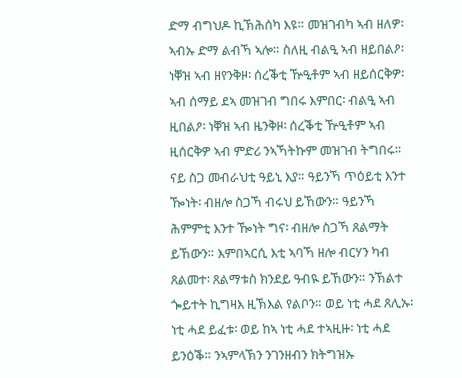ድማ ብግህዶ ኪኽሕሰካ እዩ። መዝገብካ ኣብ ዘለዎ፡ ኣብኡ ድማ ልብኻ ኣሎ። ስለዚ ብልዒ ኣብ ዘይበልዖ፡ ነቐዝ ኣብ ዘየንቅዞ፡ ሰረቕቲ ዅዒቶም ኣብ ዘይሰርቅዎ፡ ኣብ ሰማይ ደኣ መዝገብ ግበሩ እምበር፡ ብልዒ ኣብ ዚበልዖ፡ ነቐዝ ኣብ ዜንቅዞ፡ ሰረቕቲ ዅዒቶም ኣብ ዚሰርቅዎ ኣብ ምድሪ ንኣኻትኩም መዝገብ ትግበሩ። ናይ ስጋ መብራህቲ ዓይኒ እያ። ዓይንኻ ጥዕይቲ እንተ ዀነት፡ ብዘሎ ስጋኻ ብሩህ ይኸውን። ዓይንኻ ሕምምቲ እንተ ዀነት ግና፡ ብዘሎ ስጋኻ ጸልማት ይኸውን። እምበኣርሲ እቲ ኣባኻ ዘሎ ብርሃን ካብ ጸልመተ፡ ጸልማቱስ ክንደይ ዓብዪ ይኸውን። ንኽልተ ጐይተት ኪግዛእ ዚኽእል የልቦን። ወይ ነቲ ሓደ ጸሊኡ፡ ነቲ ሓደ ይፈቱ፡ ወይ ከኣ ነቲ ሓደ ተኣዚዙ፡ ነቲ ሓደ ይንዕቕ። ንኣምላኽን ንገንዘብን ክትግዝኡ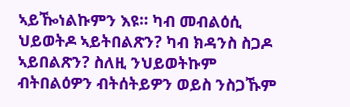ኣይዀነልኩምን እዩ። ካብ መብልዕሲ ህይወትዶ ኣይትበልጽን? ካብ ክዳንስ ስጋዶ ኣይበልጽን? ስለዚ ንህይወትኩም ብትበልዕዎን ብትሰትይዎን ወይስ ንስጋኹም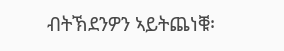ብትኽደንዎን ኣይትጨነቑ፡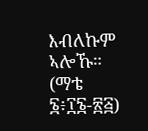እብለኩም ኣሎኹ። (ማቴ ፮፥፲፮-፳፭)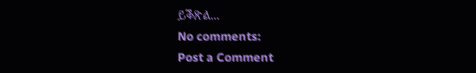ይቕጽል...
No comments:
Post a Comment